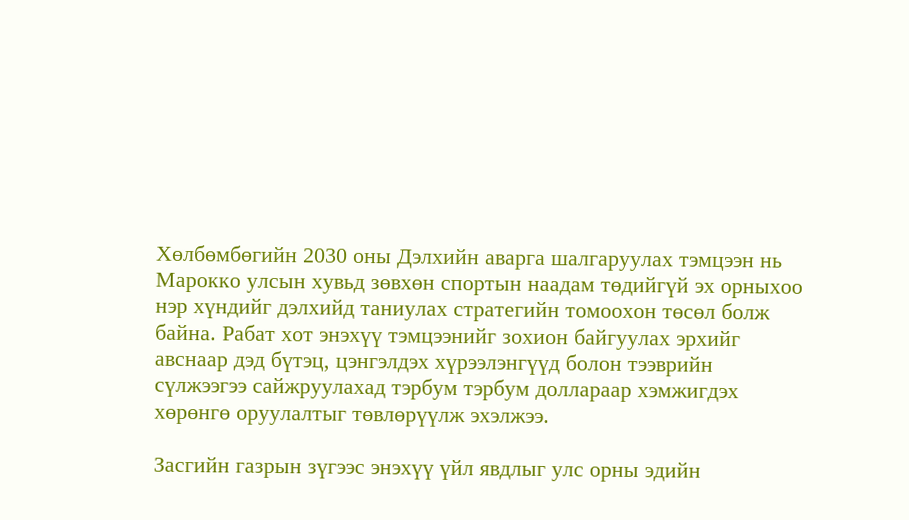Хөлбөмбөгийн 2030 оны Дэлхийн аварга шалгаруулах тэмцээн нь Марокко улсын хувьд зөвхөн спортын наадам төдийгүй эх орныхоо нэр хүндийг дэлхийд таниулах стратегийн томоохон төсөл болж байна. Рабат хот энэхүү тэмцээнийг зохион байгуулах эрхийг авснаар дэд бүтэц, цэнгэлдэх хүрээлэнгүүд болон тээврийн сүлжээгээ сайжруулахад тэрбум тэрбум доллараар хэмжигдэх хөрөнгө оруулалтыг төвлөрүүлж эхэлжээ.

Засгийн газрын зүгээс энэхүү үйл явдлыг улс орны эдийн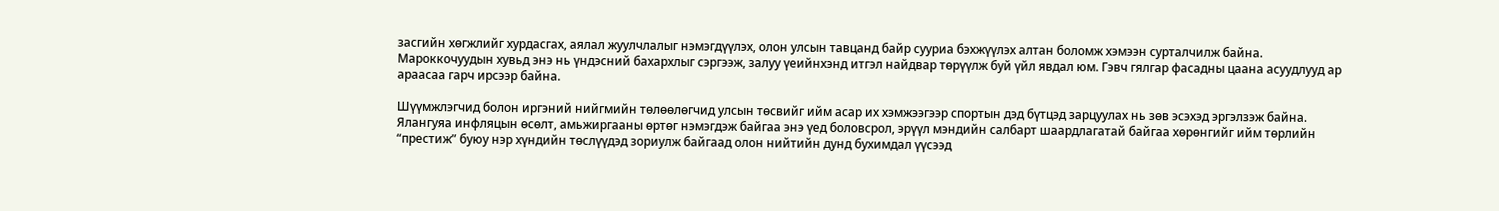засгийн хөгжлийг хурдасгах, аялал жуулчлалыг нэмэгдүүлэх, олон улсын тавцанд байр сууриа бэхжүүлэх алтан боломж хэмээн сурталчилж байна. Мароккочуудын хувьд энэ нь үндэсний бахархлыг сэргээж, залуу үеийнхэнд итгэл найдвар төрүүлж буй үйл явдал юм. Гэвч гялгар фасадны цаана асуудлууд ар араасаа гарч ирсээр байна.

Шүүмжлэгчид болон иргэний нийгмийн төлөөлөгчид улсын төсвийг ийм асар их хэмжээгээр спортын дэд бүтцэд зарцуулах нь зөв эсэхэд эргэлзэж байна. Ялангуяа инфляцын өсөлт, амьжиргааны өртөг нэмэгдэж байгаа энэ үед боловсрол, эрүүл мэндийн салбарт шаардлагатай байгаа хөрөнгийг ийм төрлийн “престиж” буюу нэр хүндийн төслүүдэд зориулж байгаад олон нийтийн дунд бухимдал үүсээд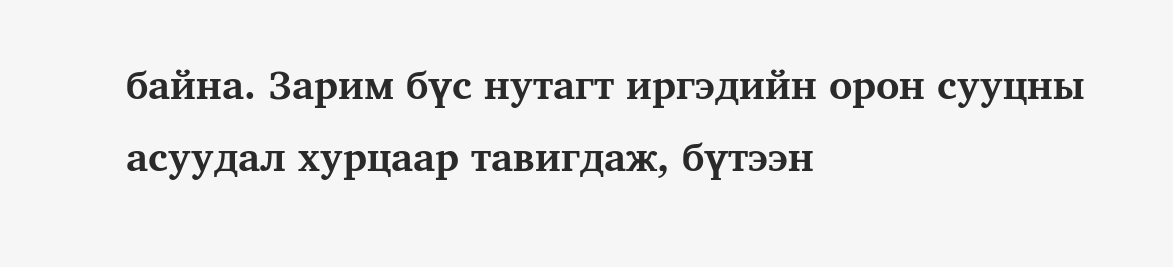байна. Зарим бүс нутагт иргэдийн орон сууцны асуудал хурцаар тавигдаж, бүтээн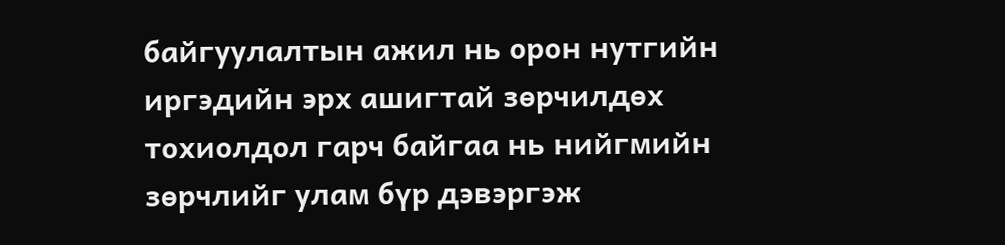байгуулалтын ажил нь орон нутгийн иргэдийн эрх ашигтай зөрчилдөх тохиолдол гарч байгаа нь нийгмийн зөрчлийг улам бүр дэвэргэж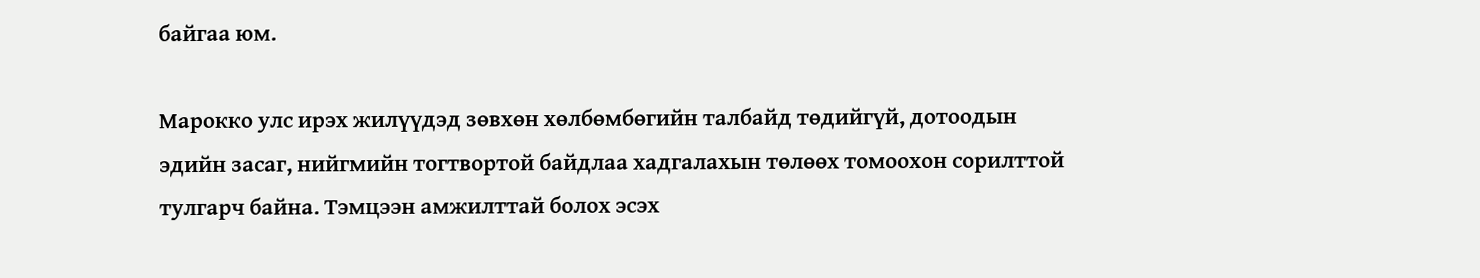байгаа юм.

Марокко улс ирэх жилүүдэд зөвхөн хөлбөмбөгийн талбайд төдийгүй, дотоодын эдийн засаг, нийгмийн тогтвортой байдлаа хадгалахын төлөөх томоохон сорилттой тулгарч байна. Тэмцээн амжилттай болох эсэх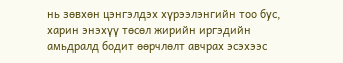нь зөвхөн цэнгэлдэх хүрээлэнгийн тоо бус, харин энэхүү төсөл жирийн иргэдийн амьдралд бодит өөрчлөлт авчрах эсэхээс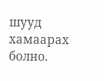шууд хамаарах болно.